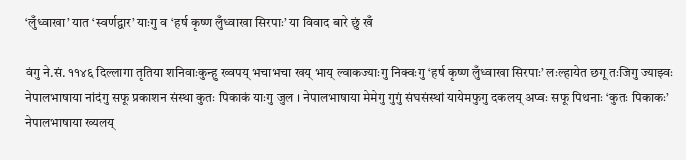‘लुँध्वाखा’ यात ‘स्वर्णद्वार’ याःगु व ‘हर्ष कृष्ण लुँध्वाखा सिरपाः’ या विवाद बारे छुं खँ

वंगु ने.सं. ११४६ दिल्लागा तृतिया शनिवाःकुन्हु ख्वपय् भचाभचा खय् भाय् ल्वाकज्याःगु निक्वःगु ‘हर्ष कृष्ण लुँध्वाखा सिरपाः’ लःल्हायेत छगू तःजिगु ज्याझ्वः नेपालभाषाया नांदंगु सफू प्रकाशन संस्था कुतः पिकाकं याःगु जुल । नेपालभाषाया मेमेगु गुगुं संघसंस्थां यायेमफुगु दकलय् अप्वः सफू पिथनाः ‘कुतः पिकाकः’ नेपालभाषाया ख्यलय्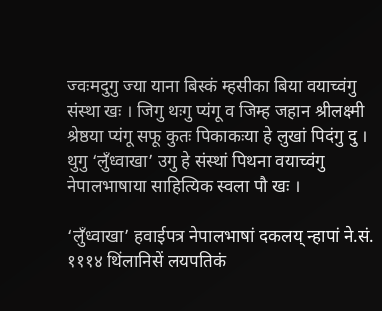ज्वःमदुगु ज्या याना बिस्कं म्हसीका बिया वयाच्वंगु संस्था खः । जिगु थःगु प्यंगू व जिम्ह जहान श्रीलक्ष्मी श्रेष्ठया प्यंगू सफू कुतः पिकाकःया हे लुखां पिदंगु दु । थुगु ‘लुँध्वाखा’ उगु हे संस्थां पिथना वयाच्वंगु नेपालभाषाया साहित्यिक स्वला पौ खः ।

‘लुँध्वाखा’ हवाईपत्र नेपालभाषां दकलय् न्हापां ने.सं. १११४ थिंलानिसें लयपतिकं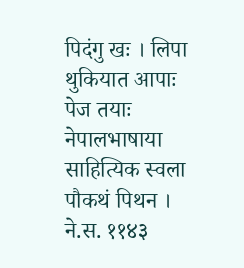पिदंगु खः । लिपा थुकियात आपाः पेज तयाः नेपालभाषाया साहित्यिक स्वला पौकथं पिथन । ने.स. ११४३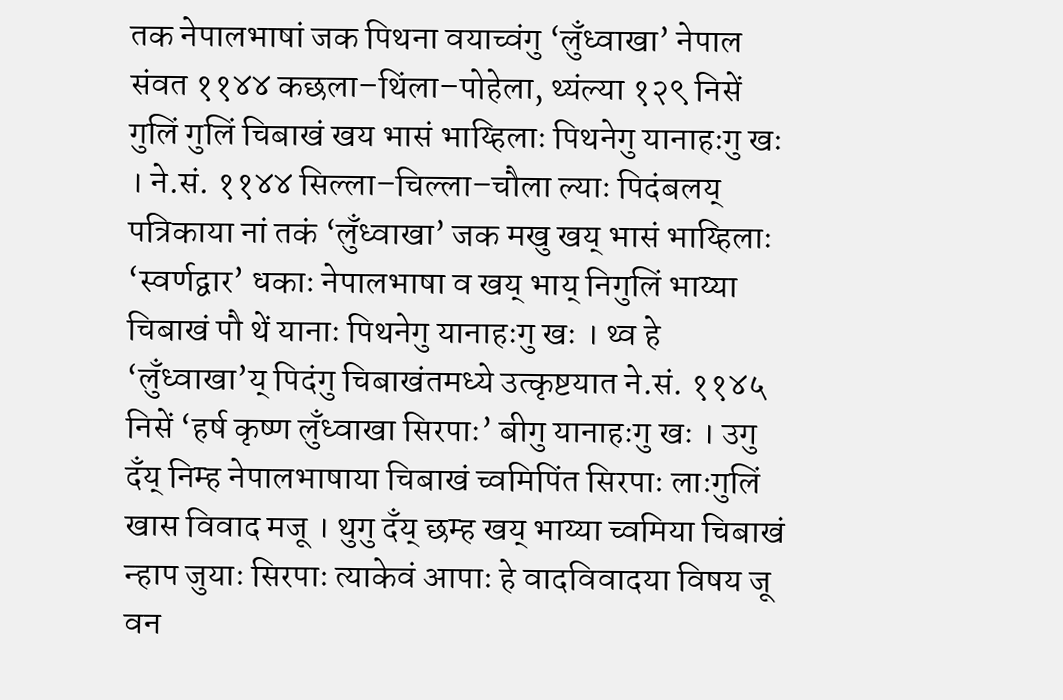तक नेपालभाषां जक पिथना वयाच्वंगु ‘लुँध्वाखा’ नेपाल संवत ११४४ कछला–थिंला–पोहेला, थ्यंल्या १२९ निसें गुलिं गुलिं चिबाखं खय भासं भाय्हिलाः पिथनेगु यानाहःगु खः । ने.सं. ११४४ सिल्ला–चिल्ला–चौला ल्याः पिदंबलय् पत्रिकाया नां तकं ‘लुँध्वाखा’ जक मखु खय् भासं भाय्हिलाः ‘स्वर्णद्वार’ धकाः नेपालभाषा व खय् भाय् निगुलिं भाय्या चिबाखं पौ थें यानाः पिथनेगु यानाहःगु खः । थ्व हे ‘लुँध्वाखा’य् पिदंगु चिबाखंतमध्ये उत्कृष्टयात ने.सं. ११४५ निसें ‘हर्ष कृष्ण लुँध्वाखा सिरपाः’ बीगु यानाहःगु खः । उगु दँय् निम्ह नेपालभाषाया चिबाखं च्वमिपिंत सिरपाः लाःगुलिं खास विवाद मजू । थुगु दँय् छम्ह खय् भाय्या च्वमिया चिबाखं न्हाप जुयाः सिरपाः त्याकेवं आपाः हे वादविवादया विषय जू वन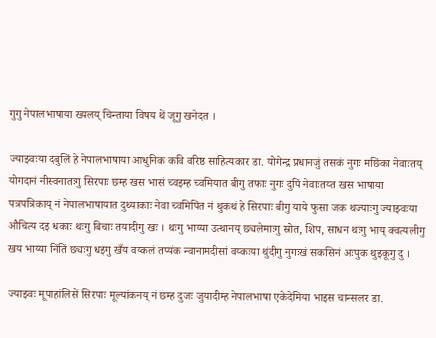गुगु नेपालभाषाया ख्यलय् चिन्ताया विषय थें जूगु खनेदत ।

ज्याझ्वःया दबुलिं हे नेपालभाषाया आधुनिक कवि वरिष्ठ साहित्यकार डा. योगेन्द्र प्रधानजुं तसकं नुगः मछिंका नेवाःतय् योगदानं नीस्वनातःगु सिरपाः छम्ह खस भासं च्वइम्ह च्वमियात बीगु तफाः नुगः दुपिं नेवाःतय्त खस भाषाया पत्रपत्रिकाय् नं नेपालभाषायात दुथ्याकाः नेवा च्वमिपिंत नं थुकथं हे सिरपाः बीगु याये फुसा जक थज्याःगु ज्याझ्वःया औचित्य दइ धकाः थःगु बिचाः तयादीगु खः । थःगु भाय्या उत्थानय् छ्यलेमाःगु स्रोत, शिप, साधन थःगु भाय् क्वत्यलीगु खय भाय्या निंतिं छ्यःगु धइगु खँय वय्कलं तप्यंक न्वानामदीसां वय्कःया थुंदीगु नुगःखं सकसिनं अःपुक थुइकूगु दु ।

ज्याझ्वः मूपाहांलिसें सिरपाः मूल्यांकनय् नं छम्ह दुजः जुयादीम्ह नेपालभाषा एकेदेमिया भाइस चान्सलर डा.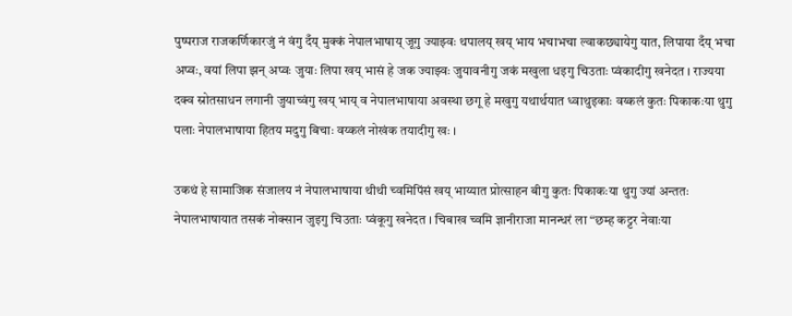पुष्पराज राजकर्णिकारजुं नं वंगु दँय् मुक्कं नेपालभाषाय् जूगु ज्याझ्वः थपालय् खय् भाय भचाभचा ल्वाकछ्यायेगु यात, लिपाया दँय् भचा अप्वः, वयां लिपा झन् अप्वः जुयाः लिपा खय् भासं हे जक ज्याझ्वः जुयावनीगु जकं मखुला धइगु चिउताः प्वंकादीगु खनेदत । राज्यया दक्व स्रोतसाधन लगानी जुयाच्वंगु खय् भाय् व नेपालभाषाया अवस्था छगू हे मखुगु यथार्थयात ध्वाथुइकाः वय्कलं कुतः पिकाकःया थुगु पलाः नेपालभाषाया हितय मदुगु बिचाः वय्कलं नोखंक तयादीगु खः ।

उकथं हे सामाजिक संजालय नं नेपालभाषाया थीथी च्वमिपिंसं खय् भाय्यात प्रोत्साहन बीगु कुतः पिकाकःया थुगु ज्यां अन्ततः नेपालभाषायात तसकं नोक्सान जुइगु चिउताः प्वंकूगु खनेदत । चिबाख च्वमि ज्ञानीराजा मानन्धरं ला “छम्ह कट्टर नेवाःया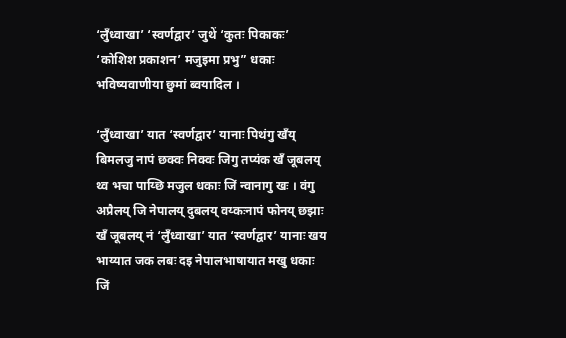‘लुँध्वाखा’ ‘स्वर्णद्वार’ जुथें ‘कुतः पिकाकः’ ‘कोशिश प्रकाशन’ मजुइमा प्रभु” धकाः भविष्यवाणीया छुमां ब्वयादिल ।

‘लुँध्वाखा’ यात ‘स्वर्णद्वार’ यानाः पिथंगु खँय् बिमलजु नापं छक्वः निक्वः जिगु तप्यंक खँ जूबलय् थ्व भचा पाय्छि मजुल धकाः जिं न्वानागु खः । वंगु अप्रैलय् जि नेपालय् दुबलय् वय्कःनापं फोनय् छझाः खँ जूबलय् नं ‘लुँध्वाखा’ यात ‘स्वर्णद्वार’ यानाः खय भाय्यात जक लबः दइ नेपालभाषायात मखु धकाः जिं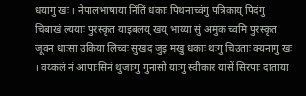धयागु खः । नेपालभाषाया निंतिं धकाः पिथनाच्वंगु पत्रिकाय् पिदंगु चिबाखं ल्ययाः पुरस्कृत याइबलय् खय् भाय्या सुं अमुक च्वमि पुरस्कृत जूवन धाःसा उकिया लिच्वः सुखद जुइ मखु धकाः थःगु चिउताः क्यनागु खः । वय्कलं नं आपाःसिनं थुजाःगु गुनासो याःगु स्वीकार यासें सिरपाः दाताया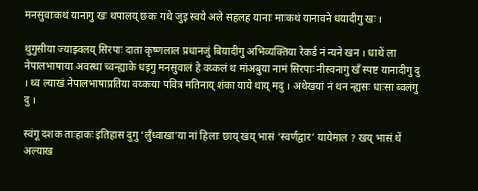मनसुवाःकथं यानागु खः थपालय् छकः गथे जुइ स्वये अले सहलह यानाः माःकथं यानावने धयादीगु खः ।

थुगुसीया ज्याझ्वलय् सिरपाः दाता कृष्णलाल प्रधानजुं बियादीगु अभिव्यक्तिया रेकर्ड नं न्यने खन । धाथें ला नेपालभाषाया अवस्था च्वन्ह्याके धइगु मनसुवालं हे वय्कलं थ मांअबुया नामं सिरपाः नीस्वनागु खँ स्पष्ट यानादीगु दु । थ्व ल्याखं नेपालभाषाप्रतिया वय्कःया पवित्र मतिनाय् शंका याये थाय् मदु । अथेखयां नं थन न्ह्यसः धाःसा ब्वलंगु दु ।

स्वंगू दशक ताःहाकः इतिहास दुगु ‘लुँध्वाखा’या नां हिलाः छाय् खय् भासं ‘स्वर्णद्वार’ यायेमाल ? खय् भासं थें अल्याख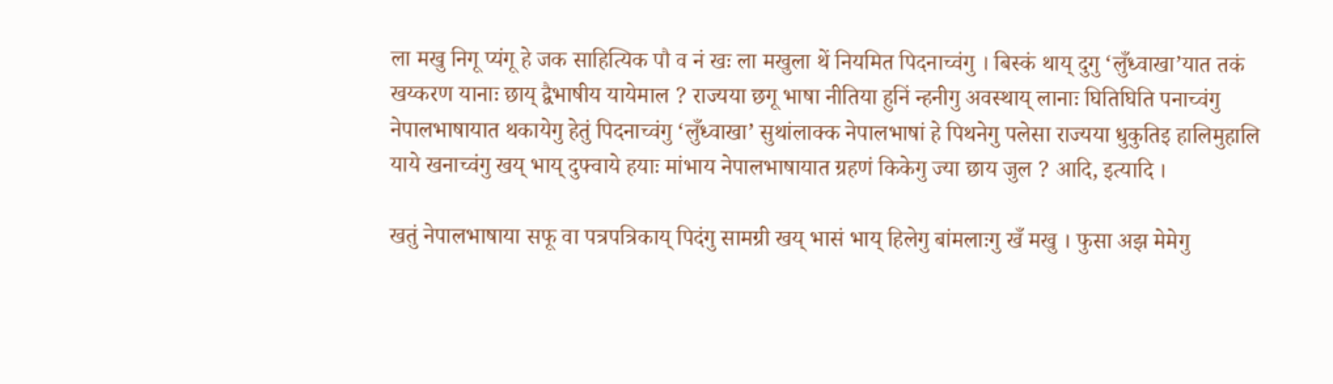ला मखु निगू प्यंगू हे जक साहित्यिक पौ व नं खः ला मखुला थें नियमित पिदनाच्वंगु । बिस्कं थाय् दुगु ‘लुँध्वाखा’यात तकं खय्करण यानाः छाय् द्वैभाषीय यायेमाल ? राज्यया छगू भाषा नीतिया हुनिं न्हनीगु अवस्थाय् लानाः घितिघिति पनाच्वंगु नेपालभाषायात थकायेगु हेतुं पिदनाच्वंगु ‘लुँध्वाखा’ सुथांलाक्क नेपालभाषां हे पिथनेगु पलेसा राज्यया धुकुतिइ हालिमुहालि याये खनाच्वंगु खय् भाय् दुफ्वाये हयाः मांभाय नेपालभाषायात ग्रहणं किकेगु ज्या छाय जुल ? आदि, इत्यादि ।

खतुं नेपालभाषाया सफू वा पत्रपत्रिकाय् पिदंगु सामग्री खय् भासं भाय् हिलेगु बांमलाःगु खँ मखु । फुसा अझ मेमेगु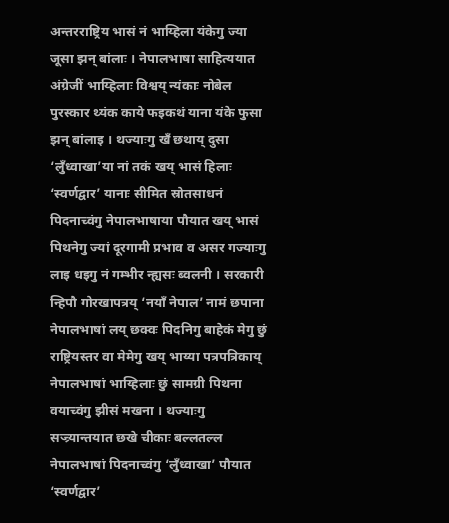अन्तरराष्ट्रिय भासं नं भाय्हिला यंकेगु ज्या जूसा झन् बांलाः । नेपालभाषा साहित्ययात अंग्रेजीं भाय्हिलाः विश्वय् न्यंकाः नोबेल पुरस्कार थ्यंक काये फइकथं याना यंके फुसा झन् बांलाइ । थज्याःगु खँ छथाय् दुसा ‘लुँध्वाखा’या नां तकं खय् भासं हिलाः ‘स्वर्णद्वार’ यानाः सीमित स्रोतसाधनं पिदनाच्वंगु नेपालभाषाया पौयात खय् भासं पिथनेगु ज्यां दूरगामी प्रभाव व असर गज्याःगु लाइ धइगु नं गम्भीर न्ह्यसः ब्वलनी । सरकारी न्हिपौ गोरखापत्रय् ‘नयाँ नेपाल’ नामं छपाना नेपालभाषां लय् छक्वः पिदनिगु बाहेकं मेगु छुं राष्ट्रियस्तर वा मेमेगु खय् भाय्या पत्रपत्रिकाय् नेपालभाषां भाय्हिलाः छुं सामग्री पिथना वयाच्वंगु झीसं मखना । थज्याःगु सज्र्यान्तयात छखे चीकाः बल्लतल्ल नेपालभाषां पिदनाच्वंगु ‘लुँध्वाखा’ पौयात ‘स्वर्णद्वार’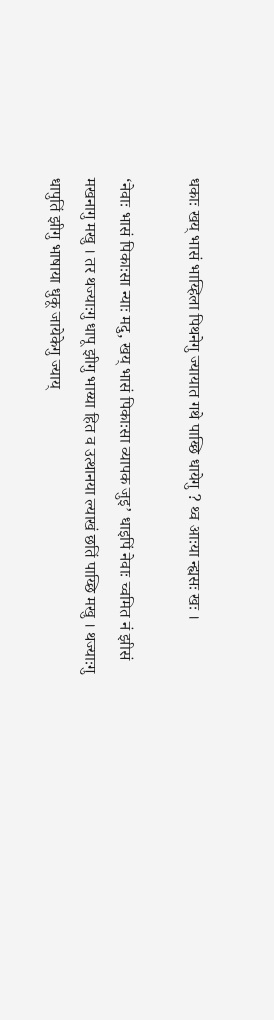धकाः खय् भासं भाय्हिला पिथनेगु ज्यायात गथे पाय्छि धायेगु ? थ्व आःया न्ह्यसः खः ।

‘नेवाः भासं पिकाःसा न्याः मदु, खय् भासं पिकाःसा व्यापक जुइ’ धाइपिं नेवाः च्वमित नं झीसं मखनागु मखु । तर थज्याःगु धापू झीगु भाय्या हित व उत्थानया ल्याखं छतिं पाय्छि मखु । थज्याःगु धापुतिं झीगु भाषाया धुकू जायेकेगु ज्याय्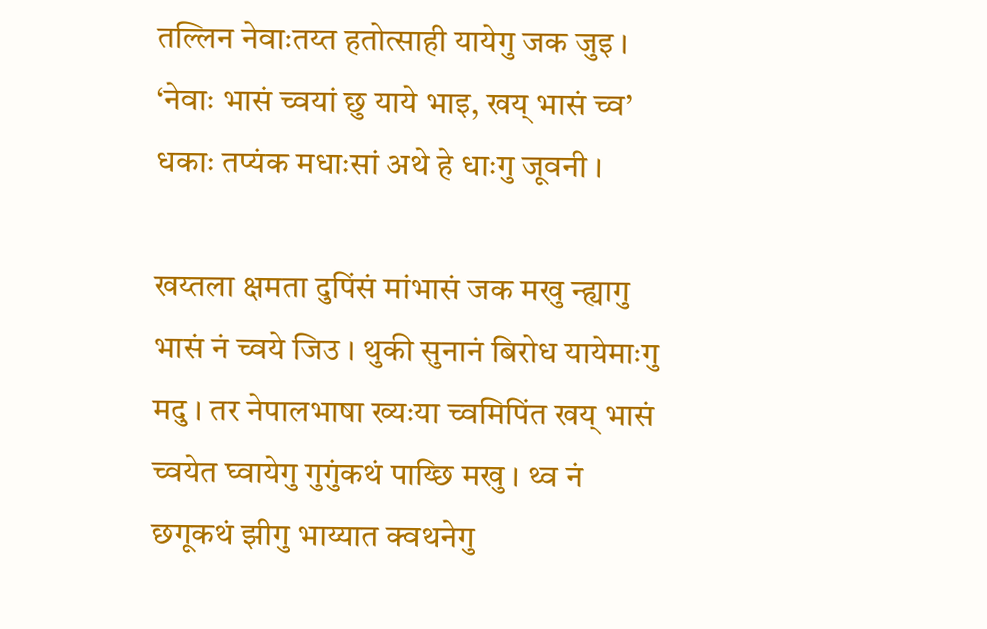तल्लिन नेवाःतय्त हतोत्साही यायेगु जक जुइ । ‘नेवाः भासं च्वयां छु याये भाइ, खय् भासं च्व’ धकाः तप्यंक मधाःसां अथे हे धाःगु जूवनी ।

खय्तला क्षमता दुपिंसं मांभासं जक मखु न्ह्यागु भासं नं च्वये जिउ । थुकी सुनानं बिरोध यायेमाःगु मदु । तर नेपालभाषा ख्यःया च्वमिपिंत खय् भासं च्वयेत घ्वायेगु गुगुंकथं पाय्छि मखु । थ्व नं छगूकथं झीगु भाय्यात क्वथनेगु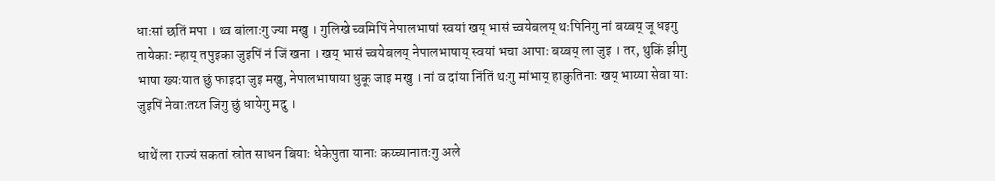धाःसां छतिं मपा । थ्व बांलाःगु ज्या मखु । गुलिखे च्वमिपिं नेपालभाषां स्वयां खय् भासं च्वयेबलय् थःपिनिगु नां बय्बय् जू धइगु तायेकाः न्हाय् तपुइका जुइपिं नं जिं खना । खय् भासं च्वयेबलय् नेपालभाषाय् स्वयां भचा आपाः बय्बय् ला जुइ । तर, थुकिं झीगु भाषा ख्यःयात छुं फाइदा जुइ मखु, नेपालभाषाया धुकू जाइ मखु । नां व दांया निंतिं थःगु मांभाय् हाकुतिनाः खय् भाय्या सेवा याः जुइपिं नेवाःतय्त जिगु छुं धायेगु मदु ।

धाथें ला राज्यं सकतां स्रोत साधन बियाः धेकेपुता यानाः कय्च्यानातःगु अले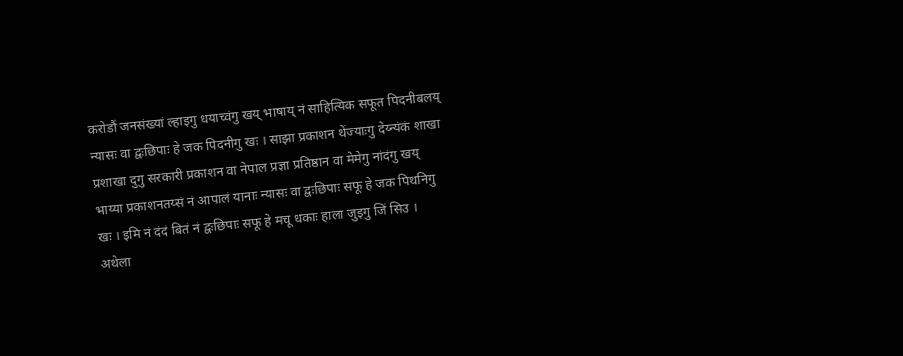करोडौं जनसंख्यां ल्हाइगु धयाच्वंगु खय् भाषाय् नं साहित्यिक सफूत पिदनीबलय् न्यासः वा द्वःछिपाः हे जक पिदनीगु खः । साझा प्रकाशन थेंज्याःगु देय्न्यंकं शाखा प्रशाखा दुगु सरकारी प्रकाशन वा नेपाल प्रज्ञा प्रतिष्ठान वा मेमेगु नांदंगु खय् भाय्या प्रकाशनतय्सं नं आपालं यानाः न्यासः वा द्वःछिपाः सफू हे जक पिथनिगु खः । इमि नं दंदं बितं नं द्वःछिपाः सफू हे मचू धकाः हाला जुइगु जिं सिउ । अथेला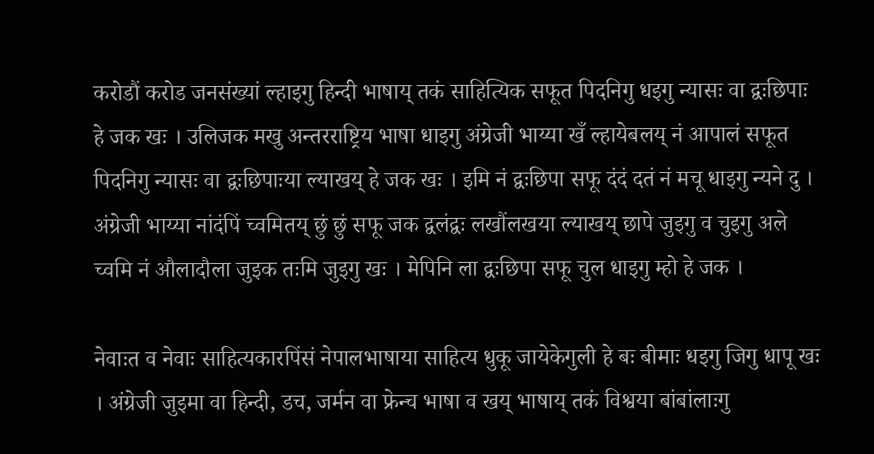करोडौं करोड जनसंख्यां ल्हाइगु हिन्दी भाषाय् तकं साहित्यिक सफूत पिदनिगु धइगु न्यासः वा द्वःछिपाः हे जक खः । उलिजक मखु अन्तरराष्ट्रिय भाषा धाइगु अंग्रेजी भाय्या खँ ल्हायेबलय् नं आपालं सफूत पिदनिगु न्यासः वा द्वःछिपाःया ल्याखय् हे जक खः । इमि नं द्वःछिपा सफू दंदं दतं नं मचू धाइगु न्यने दु । अंग्रेजी भाय्या नांदंपिं च्वमितय् छुं छुं सफू जक द्वलंद्वः लखौंलखया ल्याखय् छापे जुइगु व चुइगु अले च्वमि नं औलादौला जुइक तःमि जुइगु खः । मेपिनि ला द्वःछिपा सफू चुल धाइगु म्हो हे जक ।

नेवाःत व नेवाः साहित्यकारपिंसं नेपालभाषाया साहित्य धुकू जायेकेगुली हे बः बीमाः धइगु जिगु धापू खः । अंग्रेजी जुइमा वा हिन्दी, डच, जर्मन वा फ्रेन्च भाषा व खय् भाषाय् तकं विश्वया बांबांलाःगु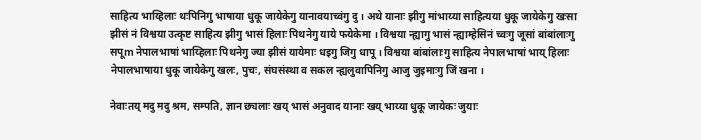साहित्य भाय्हिलाः थःपिनिगु भाषाया धुकू जायेकेगु यानावयाच्वंगु दु । अथे यानाः झीगु मांभाय्या साहित्यया धुकू जायेकेगु खःसा झीसं नं विश्वया उत्कृष्ट साहित्य झीगु भासं हिलाः पिथनेगु याये फयेकेमा । विश्वया न्ह्यागु भासं न्ह्याम्हेसिनं च्वःगु जूसां बांबांलाःगु सपूm नेपालभाषां भाय्हिलाः पिथनेगु ज्या झीसं यायेमाः धइगु जिगु धापू । विश्वया बांबांलाःगु साहित्य नेपालभाषां भाय् हिलाः नेपालभाषाया धुकू जायेकेगु खलः, पुचः, संघसंस्था व सकल न्ह्यलुवापिनिगु आजु जुइमाःगु जिं खना ।

नेवाःतय् मदु मदु श्रम, सम्पति, ज्ञान छ्यलाः खय् भासं अनुवाद यानाः खय् भाय्या धुकू जायेकः जुयाः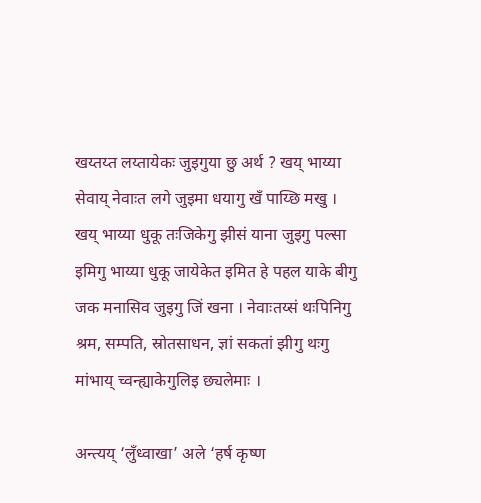खय्तय्त लय्तायेकः जुइगुया छु अर्थ ? खय् भाय्या सेवाय् नेवाःत लगे जुइमा धयागु खँ पाय्छि मखु । खय् भाय्या धुकू तःजिकेगु झीसं याना जुइगु पल्सा इमिगु भाय्या धुकू जायेकेत इमित हे पहल याके बीगु जक मनासिव जुइगु जिं खना । नेवाःतय्सं थःपिनिगु श्रम, सम्पति, स्रोतसाधन, ज्ञां सकतां झीगु थःगु मांभाय् च्वन्ह्याकेगुलिइ छ्यलेमाः ।

अन्त्यय् ‘लुँध्वाखा’ अले ‘हर्ष कृष्ण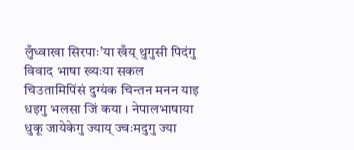लुँध्वाखा सिरपाः’या खँय् थुगुसी पिदंगु विवाद भाषा ख्यःया सकल चिउतामिपिंसं दुग्यंक चिन्तन मनन याइ धइगु भलसा जिं कया । नेपालभाषाया धुकू जायेकेगु ज्याय् ज्वःमदुगु ज्या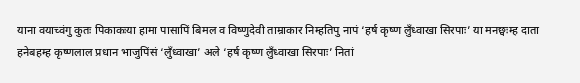याना वयाच्वंगु कुतः पिकाकःया हामा पासापिं बिमल व विष्णुदेवी ताम्राकार निम्हतिपु नापं ‘हर्ष कृष्ण लुँध्वाखा सिरपाः’ या मनछ्वःम्ह दाता हनेबहम्ह कृष्णलाल प्रधान भाजुपिंसं ‘लुँध्वाखा’ अले ‘हर्ष कृष्ण लुँध्वाखा सिरपाः’ नितां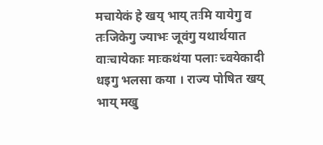मचायेकं हे खय् भाय् तःमि यायेगु व तःजिकेगु ज्याभः जूवंगु यथार्थयात वाःचायेकाः माःकथंया पलाः च्वयेकादी धइगु भलसा कया । राज्य पोषित खय् भाय् मखु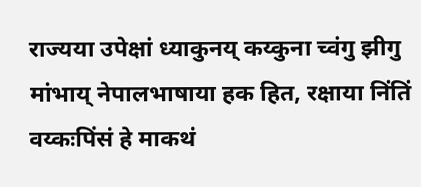राज्यया उपेक्षां ध्याकुनय् कय्कुना च्वंगु झीगु मांभाय् नेपालभाषाया हक हित, रक्षाया निंतिं वय्कःपिंसं हे माकथं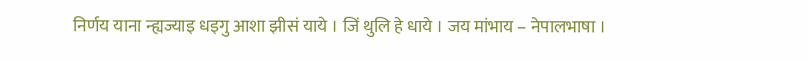निर्णय याना न्ह्यज्याइ धइगु आशा झीसं याये । जिं थुलि हे धाये । जय मांभाय – नेपालभाषा ।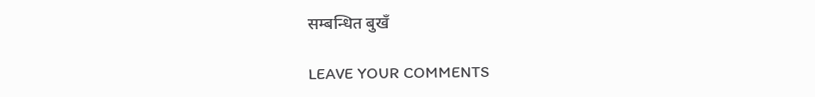सम्बन्धित बुखँ

LEAVE YOUR COMMENTS